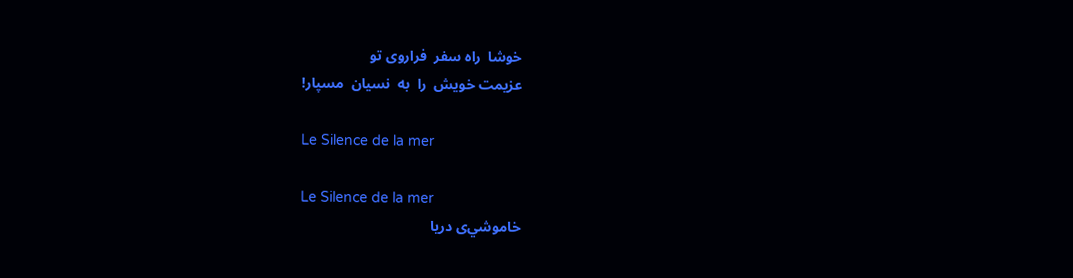خوشا  راه سفر  فراروی تو
عزيمت خويش  را  به  نسيان  مسپار!

Le Silence de la mer

Le Silence de la mer
خاموشي‌ی دریا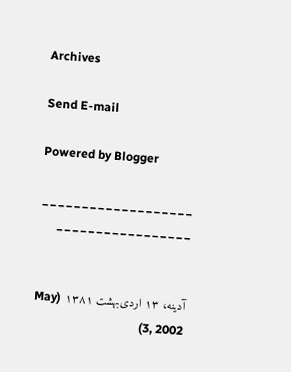Archives

Send E-mail

Powered by Blogger

_ _ _ _ _ _ _ _ _ _ _ _ _ _ _ _ _ _ _ _ _ _ _ _ _ _ _ _ _ _ _ _ _ _ _ _


آدينه، ۱۳ اردی‌بهشت ۱۳۸۱ (May 3, 2002)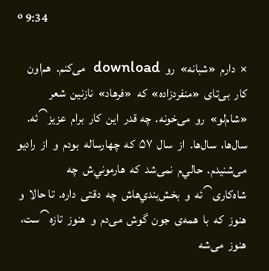º 9:34

×  دارم  «شبانه»  رو  download  می‌کنم.  هم‌اون  کار  بی‌تای  «منفردزاده»  که  «فرهاد»  نازنين  شعر  «شام‌لو»  رو  می‌خونه.  چه قدر  اين  کار  برام  عزيز⁀ئه.  سال‌ها،  سال‌ها.  از  سال  ۵۷  که  چهارساله  بودم  و  از  راديو  می‌شنيدم.  حالي‌م  نمی‌شد  که  هارموني‌ش  چه  شاه‌کاری⁀ئه  و  بخش‌بندي‌هاش  چه  دقتی  داره.  تا حالا  و  هنوز  که  با  همه‌ی  جون  گوش  می‌دم  و  هنوز  تازه⁀ست،  هنوز  می‌شه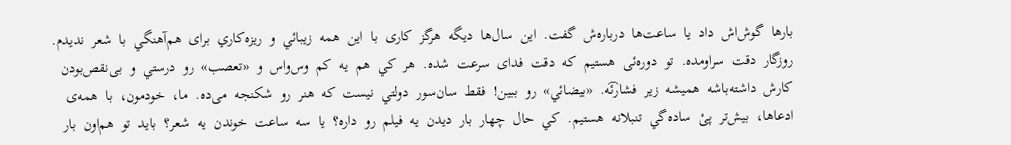بارها  گوش‌اش  داد  يا  ساعت‌ها  درباره‌ش  گفت.  اين  سال‌ها  ديگه  هرگز  کاری  با  اين  همه  زيبائي  و  ريزه‌کاري  برای  هم‌آهنگي  با  شعر  نديدم.  روزگار  دقت  سراومده.  تو  دوره‌ئی  هستيم  که  دقت  فدای  سرعت  شده.  هر  کي  هم  يه  کم  وس‌واس  و  «تعصب»  رو  درستي  و  بی‌نقص‌بودن  کارش  داشته‌باشه  هميشه  زير  فشار⁀ئه.  «بيضائي»  رو  ببين!  فقط  سان‌سور  دولتي  نيست  که  هنر  رو  شکنجه  می‌ده.  ما،  خودمون،  با  همه‌ی  ادعاها،  بيش‌تر  پیْ  ساده‌گي  تنبلانه  هستيم.  کي  حال  چهار  بار  ديدن  يه  فيلم  رو  داره؟  يا  سه  ساعت  خوندن  يه  شعر؟  بايد  تو  هم‌اون  بار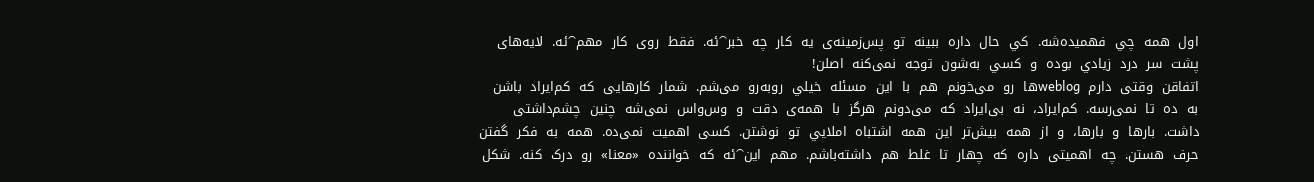اول  همه  چي  فهميده‌شه.  کي  حال  داره  ببينه  تو  پس‌زمينه‌ی  يه  کار  چه  خبر⁀ئه.  فقط  روی  کار  مهم⁀ئه.  لايه‌های  پشت  سر  درد  زيادي  بوده  و  کسي  به‌شون  توجه  نمی‌کنه  اصلن!
اتفاقن  وقتی  دارم  weblogها  رو  می‌خونم  هم  با  اين  مسئله  خيلي  روبه‌رو  می‌شم.  شمار  کارهايی  که  کم‌ايراد  باشن  به  ده  تا  نمی‌رسه.  کم‌ايراد،  نه  بی‌ايراد  که  می‌دونم  هرگز  با  همه‌ی  دقت  و  وس‌واس  نمی‌شه  چنين  چشم‌داشتی  داشت.  بارها  و  بارها،  و  از  همه  بيش‌تر  اين  همه  اشتباه  املايي  تو  نوشتن.  کسی  اهميت  نمی‌ده.  همه  به  فکر  گفتن  حرف  هستن.  چه  اهميتی  داره  که  چهار  تا  غلط  هم  داشته‌باشم.  مهم  اين⁀ئه  که  خواننده  «معنا»  رو  درک  کنه.  شکل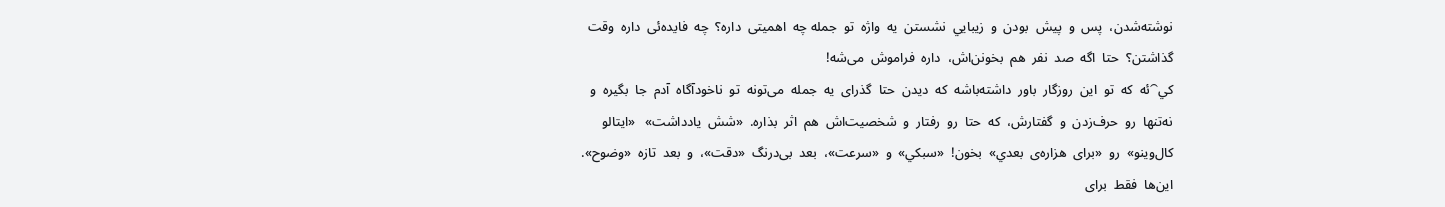نوشته‌شدن،  پس  و  پيش  بودن  و  زيبايي  نشستن  يه  واژه  تو  جمله چه  اهميتی  داره؟  چه  فايده‌ئی  داره  وقت  گذاشتن؟  حتا  اگه  صد  نفر  هم  بخونن‌اش،  داره  فراموش  می‌شه!
کي⁀ئه  که  تو  اين  روزگار  باور  داشته‌باشه  که  ديدن  حتا  گذرای  يه  جمله  می‌تونه  تو  ناخودآگاه  آدم  جا  بگيره  و  نه‌تنها  رو  حرف‌زدن  و  گفتارش،  که  حتا  رو  رفتار  و  شخصيت‌اش  هم  اثر  بذاره.  «شش  يادداشت»   «ايتالو  کال‌وينو»  رو  «برای  هزاره‌ی  بعدي»  بخون!  «سبکي»  و  «سرعت»،  بعد  بی‌درنگ  «دقت»،  و  بعد  تازه  «وضوح».  اين‌ها  فقط  برای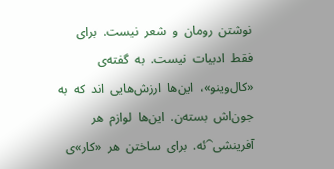نوشتن  رومان  و  شعر  نيست.  برای  فقط  ادبيات  نيست.  به  گفته‌ی  «کال‌وينو»،  اين‌ها  ارزش‌هايی  اند  که  به  جون‌اش  بسته‌ن.  اين‌ها  لوازم  هر  آفرينشی⁀ئه.  برای  ساختن  هر  «کار»ی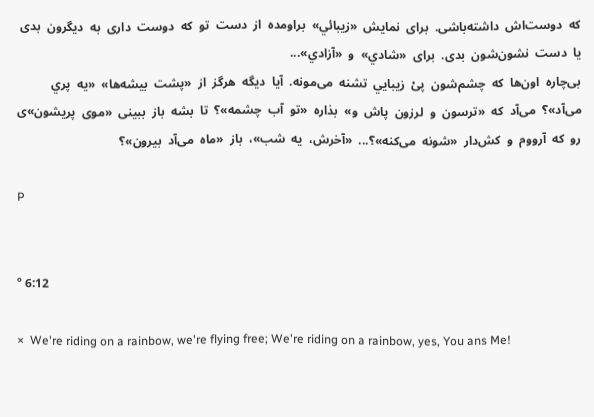که  دوست‌اش  داشته‌باشی.  برای  نمايش  «زيبائي»  براومده  از  دست  تو  که  دوست  داری  به  ديگرون  بدی  يا  دست  نشون‌شون  بدی.  برای  «شادي»  و  «آزادي»...
بی‌چاره  اون‌ها  که  چشم‌شون  پیْ  زيبايي  تشنه  می‌مونه.  آيا  ديگه  هرگز  از  «پشت  بيشه‌ها»  «يه  پري  می‌آد»؟  می‌آد  که  «ترسون  و  لرزون  پاش  و»  بذاره  «تو  آب  چشمه»؟  تا  بشه  باز  ببينی  «موی  پريشون»ی  رو  که  آرووم  و  کش‌دار  «شونه  می‌کنه»؟...  «آخرش،  يه  شب»،  باز  «ماه  می‌آد  بيرون»؟

P


º 6:12

×  We're riding on a rainbow, we're flying free; We're riding on a rainbow, yes, You ans Me!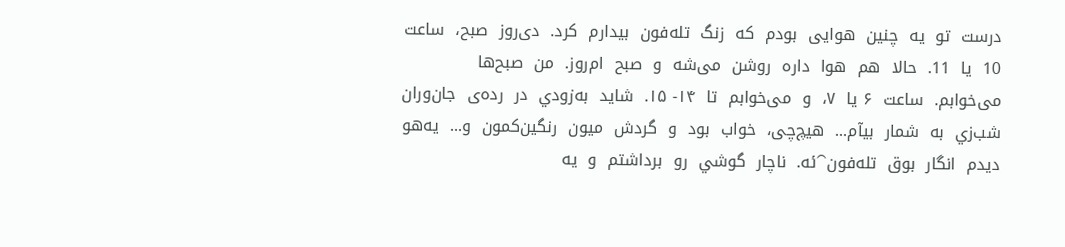درست  تو  يه  چنين  هوايی  بودم  که  زنگ  تله‌فون  بيدارم  کرد.  دی‌‌روز  صبح،  ساعت  10  يا  11.  حالا  هم  هوا  داره  روشن  می‌شه  و  صبح  ام‌روز.  من  صبح‌ها  می‌خوابم.  ساعت  ۶ يا  ۷،  و  می‌خوابم  تا  ۱۴- ۱۵.  شايد  به‌زودي  در  رده‌ی  جان‌وران  شب‌زي  به  شمار  بيآم...  هيچ‌چی،  خواب  بود  و  گردش  ميون  رنگين‌کمون  و...  يه‌هو  ديدم  انگار  بوق  تله‌فون⁀ئه.  ناچار  گوشي  رو  برداشتم  و  يه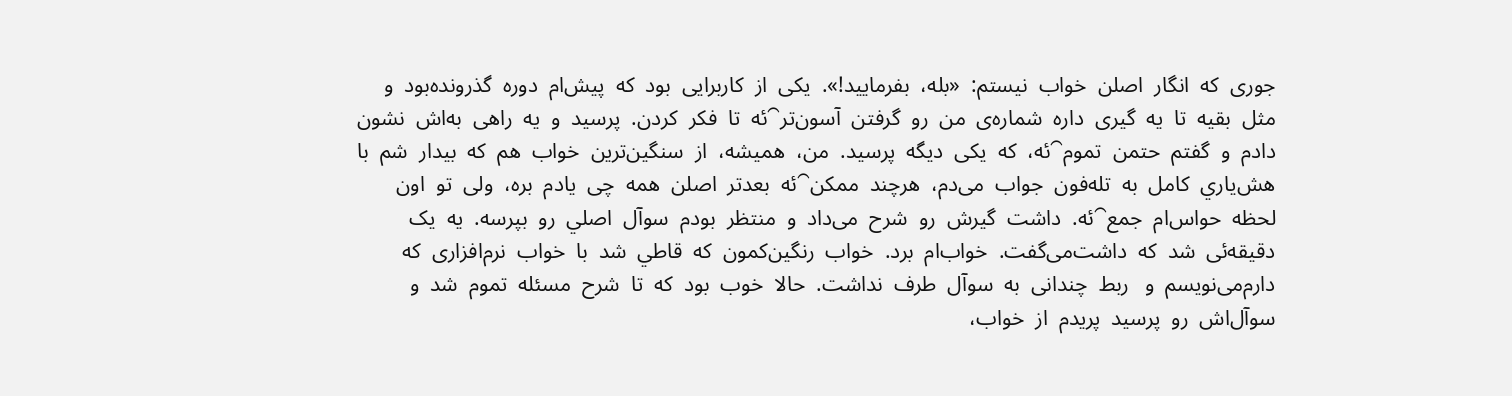جوری  که  انگار  اصلن  خواب  نيستم:  «بله،  بفرماييد!».  يکی  از  کاربرايی  بود  که  پيش‌ام  دوره  گذرونده‌بود  و  مثل  بقيه  تا  يه  گيری  داره  شماره‌ی  من  رو  گرفتن  آسون‌تر⁀ئه  تا  فکر  کردن.  پرسيد  و  يه  راهی  به‌اش  نشون  دادم  و  گفتم  حتمن  تموم⁀ئه،  که  يکی  ديگه  پرسيد.  من،  هميشه،  از  سنگين‌ترين  خواب  هم  که  بيدار  شم  با  هش‌ياري  کامل  به  تله‌فون  جواب  می‌دم،  هرچند  ممکن⁀ئه  بعدتر  اصلن  همه  چی  يادم  بره،  ولی  تو  اون  لحظه  حواس‌ام  جمع⁀ئه.  داشت  گيرش  رو  شرح  می‌داد  و  منتظر  بودم  سوآل  اصلي  رو  بپرسه.  يه  يک  دقيقه‌ئی  شد  که  داشت‌می‌گفت.  خواب‌ام  برد.  خواب  رنگين‌کمون  که  قاطي  شد  با  خواب  نرم‌افزاری  که  دارم‌می‌نويسم  و   ربط  چندانی  به  سوآل  طرف  نداشت.  حالا  خوب  بود  که  تا  شرح  مسئله  تموم  شد  و  سوآل‌اش  رو  پرسيد  پريدم  از  خواب،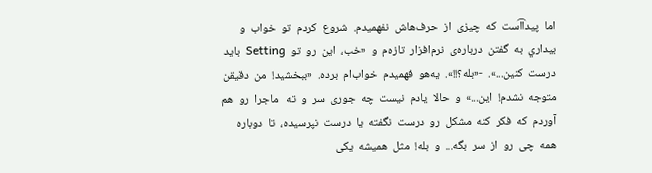اما  پيدا⁀است  که  چيزی  از  حرف‌هاش  نفهميدم.  شروع  کردم  تو  خواب  و  بيداري  به  گفتن  درباره‌ی  نرم‌افزار  تازه‌م  و  «خب،  اين  رو  تو  Setting  بايد  درست  کنين...».  -«بله؟!!».  يه‌هو  فهميدم  خواب‌ام  برده.  «ببخشيد!  من  دقيقن  متوجه  نشدم!  اين...»  و  حالا  يادم  نيست  چه  جوری  سر  و  ته   ماجرا  رو  هم  آوردم  که  فکر  کنه  مشکل  رو  درست  نگفته  يا  درست  نپرسيده،  تا  دوباره  همه  چی  رو  از  سر  بگه...  و  بله!  مثل  هميشه  يکی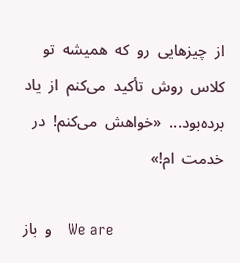از  چيزهايی  رو  که  هميشه  تو  کلاس  روش  تأکيد  می‌کنم  از  ياد  برده‌بود...  «خواهش  می‌کنم!  در  خدمت  ام!»

و  باز    We are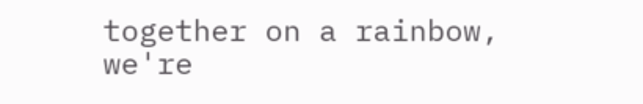together on a rainbow, we're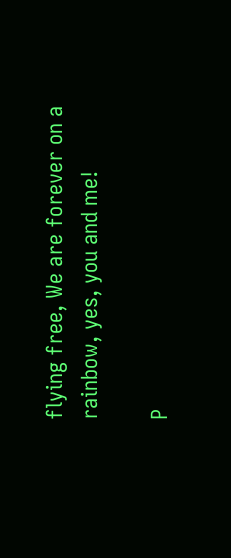flying free, We are forever on a rainbow, yes, you and me!

P